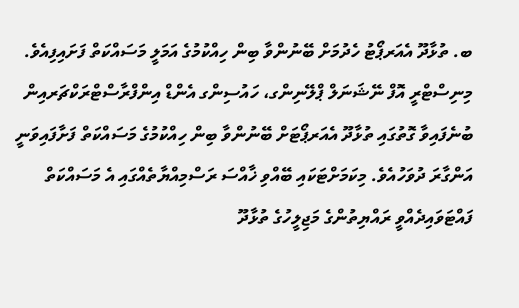ބ. ތުޅާދޫ އެއަރޕޯޓު ހެދުމަށް ބޭނުންވާ ބިން ހިއްކުމުގެ އަމަލީ މަސައްކަތް ފަށައިފިއެވެ.
މިނިސްޓްރީ އޮފް ނޭޝަނަލް ޕްލޭނިންގ، ހައުސިންގ އެންޑް އިންފްރާސްޓްރަކްޗަރއިން ބުނެފައިވާ ގޮތުގައި ތުޅާދޫ އެއަރޕޯޓަށް ބޭނުންވާ ބިން ހިއްކުމުގެ މަސައްކަތް ފަށާފައިވަނީ އަންގާރަ ދުވަހުއެވެ. މިކަމަށްޓަކައި ބޭއްވި ޚާއްސަ ރަސްމިއްޔާތެއްގައި އެ މަސައްކަތް ފައްޓަވައިދެއްވީ ރައްޔިތުންގެ މަޖިލީހުގެ ތުޅާދޫ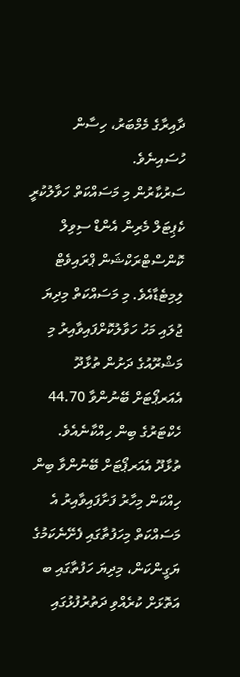ދާއިރާގެ މެމްބަރު، ހިސާން ހުސައިނެވެ.
ސަރުކާރުން މި މަސައްކަތް ހަވާލުކުރީ ކެޕިޓަލް މެރިން އެންޑް ސިވިލް ކޮންސްޓްރަކްޝަން ޕްރައިވެޓް ލިމިޓެޑާއެވެ. މި މަސައްކަތް މިދިޔަ ޖުލައި މަހު ހަވާލުކޮށްފައިވާއިރު މި މަޝްރޫއުގެ ދަށުން ތުޅާދޫ އެއަރޕޯޓަށް ބޭނުންވާ 44.70 ހެކްޓަރުގެ ބިން ހިއްކާނެއެވެ.
ތުޅާދޫ އެއަރޕޯޓަށް ބޭނުންވާ ބިން ހިއްކަން މިހާރު ފަށާފައިވާއިރު އެ މަސައްކަތް މިހަފުތާގައި ފެށޭނެކަމުގެ ޔަގީންކަން، މިދިޔަ ހަފުތާގައި ބ އަތޮޅަށް ކުރެއްވި ދަތުރުފުޅުގައި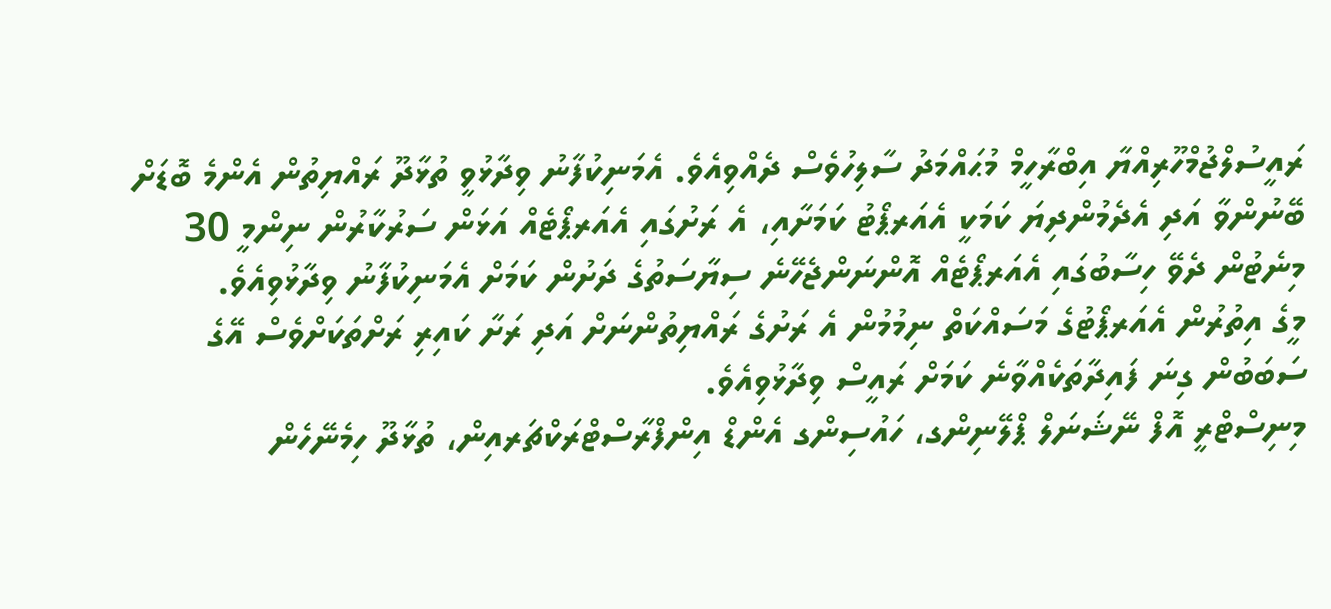ރައީސުލްޖުމްހޫރިއްޔާ އިބްރާހީމް މުޙައްމަދު ސާލިހުވެސް ދެއްވިއެވެ. އެމަނިކުފާނު ވިދާޅުވީ ތުޅާދޫ ރައްޔިތުން އެންމެ ބޮޑަށް ބޭނުންވާ އަދި އެދެމުންދިޔަ ކަމަކީ އެއަރޕޯޓު ކަމަށާއި، އެ ރަށުގައި އެއަރޕޯޓެއް އަޅަން ސަރުކާރުން ނިންމީ 30 މިނެޓުން ދެވޭ ހިސާބުގައި އެއަރޕޯޓެއް އޮންނަންޖެހޭނެ ސިޔާސަތުގެ ދަށުން ކަމަށް އެމަނިކުފާނު ވިދާޅުވިއެވެ.
މީގެ އިތުރުން އެއަރޕޯޓުގެ މަސައްކަތް ނިމުމުން އެ ރަށުގެ ރައްޔިތުންނަށް އަދި ރަށާ ކައިރި ރަށްތަކަށްވެސް އޭގެ ސަބަބުން ގިނަ ފައިދާތަކެއްވާނެ ކަމަށް ރައީސް ވިދާޅުވިއެވެ.
މިނިސްޓްރީ އޮފް ނޭޝަނަލް ޕްލޭނިންގ، ހައުސިންގ އެންޑް އިންފްރާސްޓްރަކްޗަރއިން، ތުޅާދޫ ހިމެނޭހެން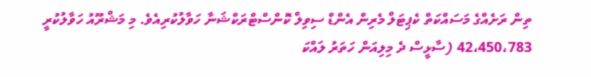ތިން ރަށެއްގެ މަސައްކަތް ކެޕިޓަލް މެރިން އެންޑް ސިވިލް ކޮންސްޓްރަކްޝަނާ ހަވާލުކުރިއެވެ. މި މަޝްރޫއު ހަވާލުކުރީ 42،450،783 (ސާޅީސް ދެ މިލިއަން ހަތަރު ލައްކަ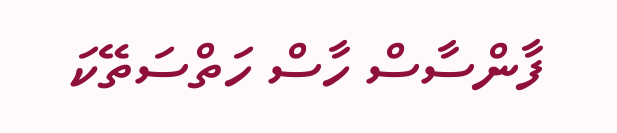ފާންސާސް ހާސް ހަތްސަތޭކަ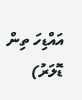އައްޑިހަ ތިން ޑޮލަރު)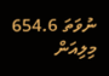ނުވަތަ 654.6 މިލިއަން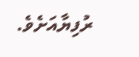ރުފިޔާއަށެވެ.